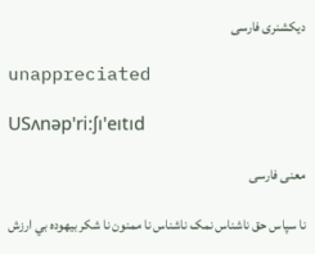دیکشنری فارسی

unappreciated

USʌnəp'ri:ʃı'eıtıd

معنی فارسی

نا سپاس حق ناشناس نمک ناشناس نا ممنون نا شکر بيهوده بي ارزش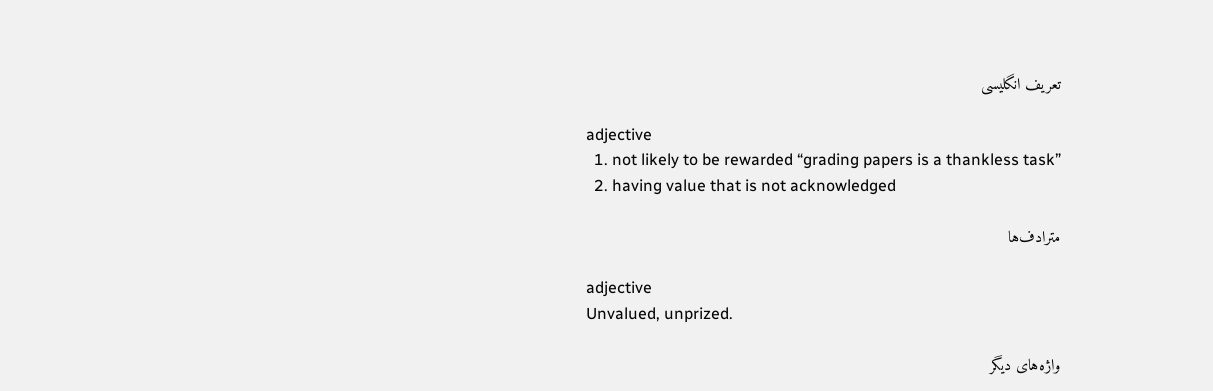تعریف انگلیسی

adjective
  1. not likely to be rewarded “grading papers is a thankless task”
  2. having value that is not acknowledged

مترادف‌ها

adjective
Unvalued, unprized.

واژه‌های دیگر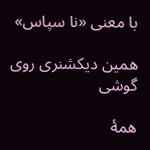با معنی «نا سپاس»

همین دیکشنری روی گوشی

همهٔ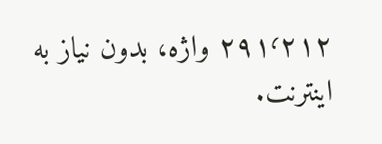۲۹۱٬۲۱۲ واژه، بدون نیاز به اینترنت.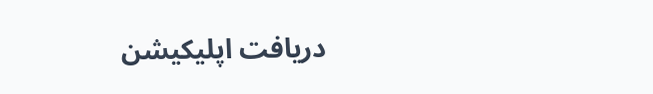دریافت اپلیکیشن